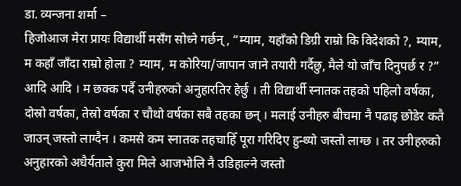डा. व्यन्जना शर्मा –
हिजोआज मेरा प्रायः विद्यार्थी मसँग सोध्ने गर्छन्, “म्याम, यहाँको डिग्री राम्रो कि विदेशको ?, म्याम, म कहाँ जाँदा राम्रो होला ? म्याम, म कोरिया/जापान जाने तयारी गर्दैछु, मैले यो जाँच दिनुपर्छ र ?” आदि आदि । म छक्क पर्दै उनीहरुको अनुहारतिर हेर्छु । ती विद्यार्थी स्नातक तहको पहिलो वर्षका, दोस्रो वर्षका, तेस्रो वर्षका र चौथो वर्षका सबै तहका छन् । मलाई उनीहरु बीचमा नै पढाइ छोडेर कतै जाउन् जस्तो लाग्दैन । कमसे कम स्नातक तहचाहिँ पूरा गरिदिए हुन्थ्यो जस्तो लाग्छ । तर उनीहरुको अनुहारको अधैर्यताले कुरा मिले आजभोलि नै उडिहाल्ने जस्तो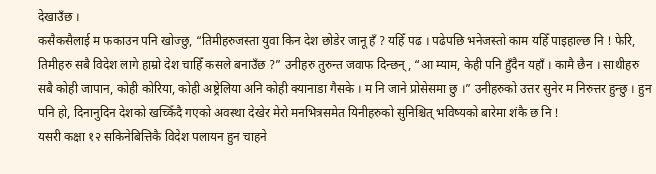देखाउँछ ।
कसैकसैलाई म फकाउन पनि खोज्छु, “तिमीहरुजस्ता युवा किन देश छोडेर जानू हँ ? यहिँ पढ । पढेपछि भनेजस्तो काम यहिँ पाइहाल्छ नि ! फेरि, तिमीहरु सबै विदेश लागे हाम्रो देश चाहिँ कसले बनाउँछ ?” उनीहरु तुरुन्त जवाफ दिन्छन्, “आ म्याम, केही पनि हुँदैन यहाँ । कामै छैन । साथीहरु सबै कोही जापान, कोही कोरिया, कोही अष्ट्रेलिया अनि कोही क्यानाडा गैसके । म नि जाने प्रोसेसमा छु ।” उनीहरुको उत्तर सुनेर म निरुत्तर हुन्छु । हुन पनि हो, दिनानुदिन देशको खच्किँदै गएको अवस्था देखेर मेरो मनभित्रसमेत यिनीहरुको सुनिश्चित् भविष्यको बारेमा शंकै छ नि !
यसरी कक्षा १२ सकिनेबित्तिकै विदेश पलायन हुन चाहने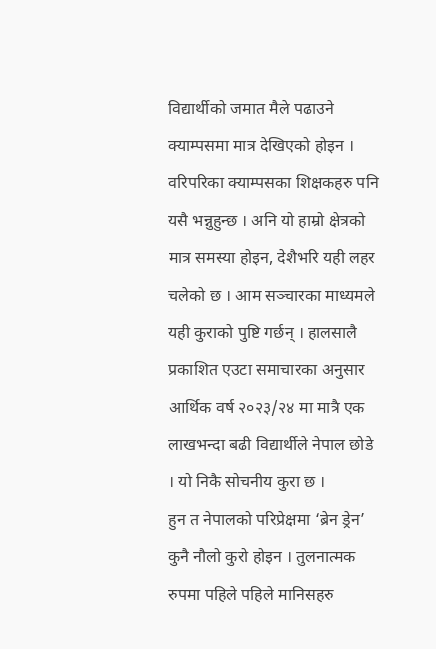विद्यार्थीको जमात मैले पढाउने क्याम्पसमा मात्र देखिएको होइन । वरिपरिका क्याम्पसका शिक्षकहरु पनि यसै भन्नुहुन्छ । अनि यो हाम्रो क्षेत्रको मात्र समस्या होइन, देशैभरि यही लहर चलेको छ । आम सञ्चारका माध्यमले यही कुराको पुष्टि गर्छन् । हालसालै प्रकाशित एउटा समाचारका अनुसार आर्थिक वर्ष २०२३/२४ मा मात्रै एक लाखभन्दा बढी विद्यार्थीले नेपाल छोडे । यो निकै सोचनीय कुरा छ ।
हुन त नेपालको परिप्रेक्षमा ‘ब्रेन ड्रेन’ कुनै नौलो कुरो होइन । तुलनात्मक रुपमा पहिले पहिले मानिसहरु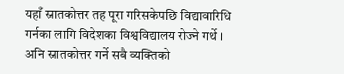यहाँ स्नातकोत्तर तह पूरा गरिसकेपछि विद्यावारिधि गर्नका लागि विदेशका विश्वविद्यालय रोज्ने गर्थे । अनि स्नातकोत्तर गर्ने सबै व्यक्तिको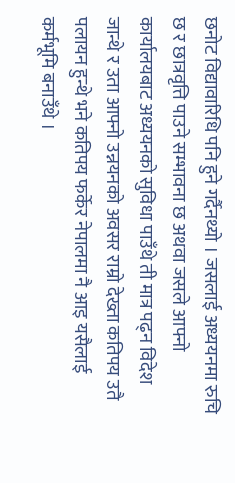छनोट विद्यावारिधि पनि हुने गर्दैनथ्यो । जसलाई अध्ययनमा रुचि छ र छात्रवृत्ति पाउने सम्भावना छ अथवा जसले आफ्नो कार्यालयबाट अध्ययनको सुविधा पाउँथे ती मात्र पढ्न विदेश जान्थे र उता आफ्नो उन्नयनको अवसर राम्रो देख्ता कतिपय उतै पलायन हुन्थे भने कतिपय फर्केर नेपालमा नै आइ यसैलाई कर्मभूमि बनाउँथे ।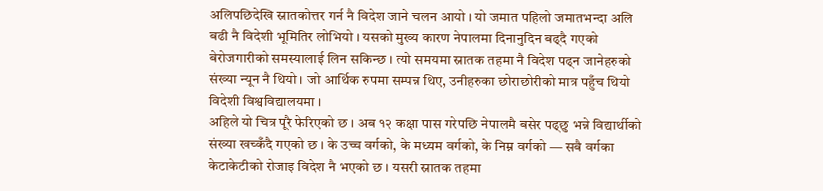अलिपछिदेखि स्नातकोत्तर गर्न नै विदेश जाने चलन आयो । यो जमात पहिलो जमातभन्दा अलि बढी नै विदेशी भूमितिर लोभियो । यसको मुख्य कारण नेपालमा दिनानुदिन बढ्दै गएको बेरोजगारीको समस्यालाई लिन सकिन्छ । त्यो समयमा स्नातक तहमा नै विदेश पढ्न जानेहरुको संख्या न्यून नै थियो । जो आर्थिक रुपमा सम्पन्न थिए, उनीहरुका छोराछोरीको मात्र पहुँच थियो विदेशी विश्वविद्यालयमा ।
अहिले यो चित्र पूरै फेरिएको छ । अब १२ कक्षा पास गरेपछि नेपालमै बसेर पढ्छु भन्ने विद्यार्थीको संख्या खच्कँदै गएको छ । के उच्च वर्गको, के मध्यम वर्गको, के निम्न वर्गको — सबै वर्गका केटाकेटीको रोजाइ विदेश नै भएको छ । यसरी स्नातक तहमा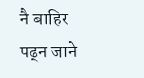नै बाहिर पढ्न जाने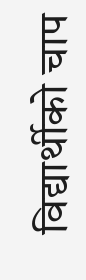विद्यार्थीको चाप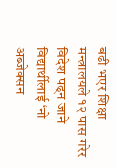बढी भएर शिक्षा मन्त्रालयले १२ पास गरेर विदेश पढ्न जाने विद्यार्थीलाई ‘नो अब्जेक्सन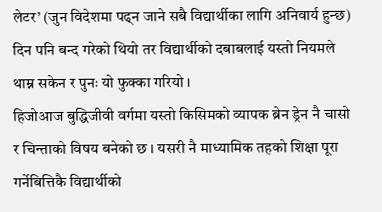लेटर’ (जुन विदेशमा पढ्न जाने सबै विद्यार्थीका लागि अनिवार्य हुन्छ) दिन पनि बन्द गरेको थियो तर विद्यार्थीको दबाबलाई यस्तो नियमले थाम्न सकेन र पुनः यो फुक्का गरियो ।
हिजोआज बुद्धिजीवी वर्गमा यस्तो किसिमको व्यापक ब्रेन ड्रेन नै चासो र चिन्ताको विषय बनेको छ । यसरी नै माध्यामिक तहको शिक्षा पूरा गर्नेबित्तिकै विद्यार्थीको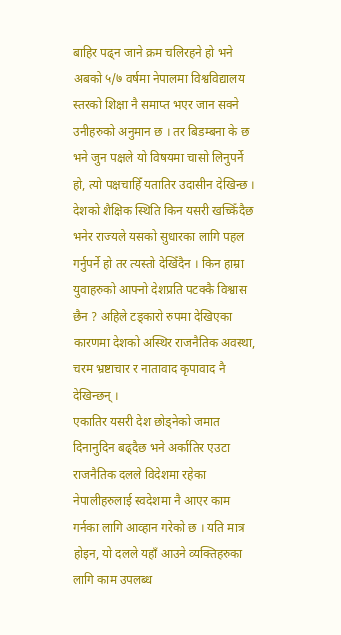बाहिर पढ्न जाने क्रम चलिरहने हो भने अबको ५/७ वर्षमा नेपालमा विश्वविद्यालय स्तरको शिक्षा नै समाप्त भएर जान सक्ने उनीहरुको अनुमान छ । तर बिडम्बना के छ भने जुन पक्षले यो विषयमा चासो लिनुपर्ने हो, त्यो पक्षचाहिँ यतातिर उदासीन देखिन्छ । देशको शैक्षिक स्थिति किन यसरी खच्किँदैछ भनेर राज्यले यसको सुधारका लागि पहल गर्नुपर्ने हो तर त्यस्तो देखिँदैन । किन हाम्रा युवाहरुको आफ्नो देशप्रति पटक्कै विश्वास छैन ? अहिले टड्कारो रुपमा देखिएका कारणमा देशको अस्थिर राजनैतिक अवस्था, चरम भ्रष्टाचार र नातावाद कृपावाद नै देखिन्छन् ।
एकातिर यसरी देश छोड्नेको जमात दिनानुदिन बढ्दैछ भने अर्कातिर एउटा राजनैतिक दलले विदेशमा रहेका नेपालीहरुलाई स्वदेशमा नै आएर काम गर्नका लागि आव्हान गरेको छ । यति मात्र होइन, यो दलले यहाँ आउने व्यक्तिहरुका लागि काम उपलब्ध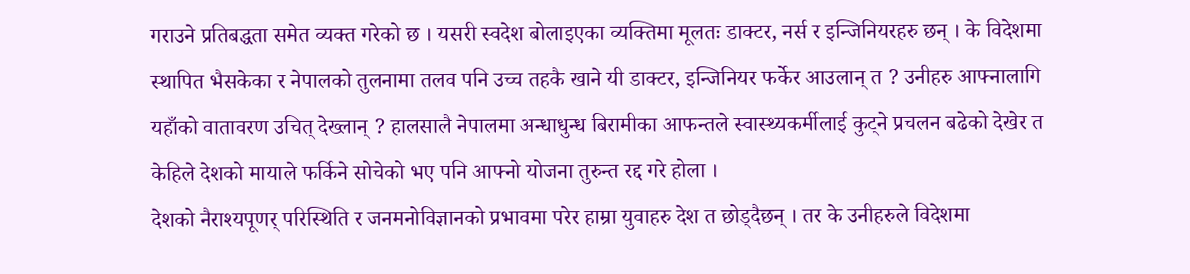गराउने प्रतिबद्धता समेत व्यक्त गरेको छ । यसरी स्वदेश बोलाइएका व्यक्तिमा मूलतः डाक्टर, नर्स र इन्जिनियरहरु छन् । के विदेशमा स्थापित भैसकेका र नेपालको तुलनामा तलव पनि उच्च तहकै खाने यी डाक्टर, इन्जिनियर फर्केर आउलान् त ? उनीहरु आफ्नालागि यहाँको वातावरण उचित् देख्लान् ? हालसालै नेपालमा अन्धाधुन्ध बिरामीका आफन्तले स्वास्थ्यकर्मीलाई कुट्ने प्रचलन बढेको देखेर त केहिले देशको मायाले फर्किने सोचेको भए पनि आफ्नो योजना तुरुन्त रद्द गरे होला ।
देशको नैराश्यपूणर् परिस्थिति र जनमनोविज्ञानको प्रभावमा परेर हाम्रा युवाहरु देश त छोड्दैछन् । तर के उनीहरुले विदेशमा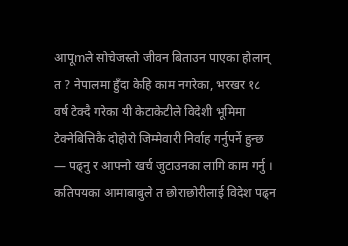आपूmले सोचेजस्तो जीवन बिताउन पाएका होलान् त ? नेपालमा हुँदा केहि काम नगरेका, भरखर १८ वर्ष टेक्दै गरेका यी केटाकेटीले विदेशी भूमिमा टेक्नेबित्तिकै दोहोरो जिम्मेवारी निर्वाह गर्नुपर्ने हुन्छ — पढ्नु र आफ्नो खर्च जुटाउनका लागि काम गर्नु । कतिपयका आमाबाबुले त छोराछोरीलाई विदेश पढ्न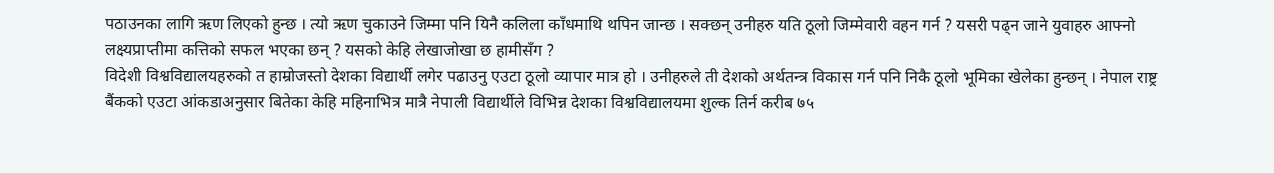पठाउनका लागि ऋण लिएको हुन्छ । त्यो ऋण चुकाउने जिम्मा पनि यिनै कलिला काँधमाथि थपिन जान्छ । सक्छन् उनीहरु यति ठूलो जिम्मेवारी वहन गर्न ? यसरी पढ्न जाने युवाहरु आफ्नो लक्ष्यप्राप्तीमा कत्तिको सफल भएका छन् ? यसको केहि लेखाजोखा छ हामीसँग ?
विदेशी विश्वविद्यालयहरुको त हाम्रोजस्तो देशका विद्यार्थी लगेर पढाउनु एउटा ठूलो व्यापार मात्र हो । उनीहरुले ती देशको अर्थतन्त्र विकास गर्न पनि निकै ठूलो भूमिका खेलेका हुन्छन् । नेपाल राष्ट्र बैंकको एउटा आंकडाअनुसार बितेका केहि महिनाभित्र मात्रै नेपाली विद्यार्थीले विभिन्न देशका विश्वविद्यालयमा शुल्क तिर्न करीब ७५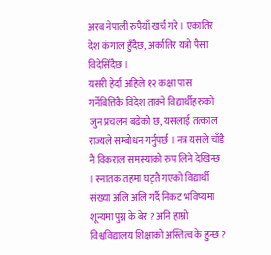अरब नेपाली रुपैयाँ खर्च गरे । एकातिर देश कंगाल हुँदैछ, अर्कातिर यत्रो पैसा विदेसिँदैछ ।
यसरी हेर्दा अहिले १२ कक्षा पास गर्नेबित्तिकै विदेश ताक्ने विद्यार्थीहरुको जुन प्रचलन बढेको छ, यसलाई तत्काल राज्यले सम्बोधन गर्नुपर्छ । नत्र यसले चाँडै नै विकराल समस्याको रुप लिने देखिन्छ । स्नातक तहमा घट्तै गएको विद्यार्थी संख्या अलि अलि गर्दै निकट भविष्यमा शून्यमा पुग्न के बेर ? अनि हाम्रो विश्वविद्यालय शिक्षाको अस्तित्व के हुन्छ ?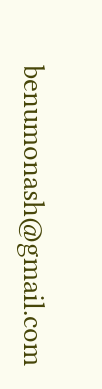benumonash@gmail.com